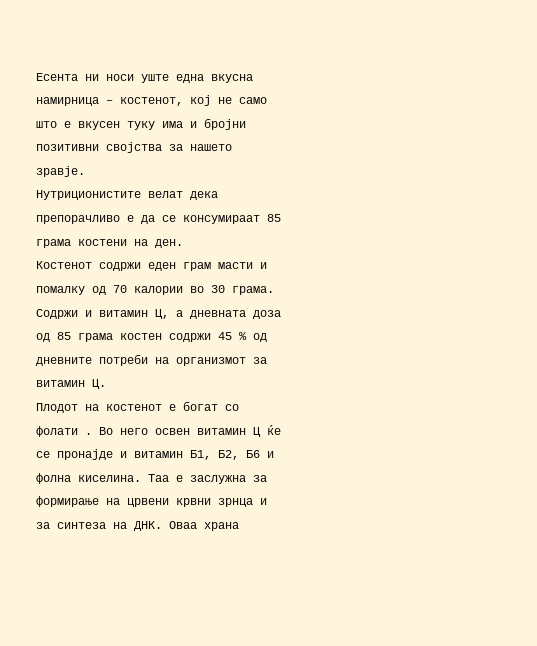Есента ни носи уште една вкусна намирница – костенот, кој не само што е вкусен туку има и бројни позитивни својства за нашето зравје.
Нутриционистите велат дека препорачливо е да се консумираат 85 грама костени на ден.
Костенот содржи еден грам масти и помалку од 70 калории во 30 грама. Содржи и витамин Ц, а дневната доза од 85 грама костен содржи 45 % од дневните потреби на организмот за витамин Ц.
Плодот на костенот е богат со фолати . Во него освен витамин Ц ќе се пронајде и витамин Б1, Б2, Б6 и фолна киселина. Таа е заслужна за формирање на црвени крвни зрнца и за синтеза на ДНК. Оваа храна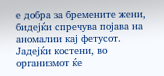е добра за бремените жени, бидејќи спречува појава на аномалии кај фетусот.
Јадејќи костени, во организмот ќе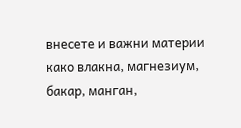внесете и важни материи како влакна, магнезиум, бакар, манган,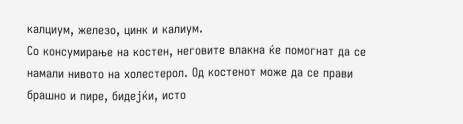калциум, железо, цинк и калиум.
Со консумирање на костен, неговите влакна ќе помогнат да се намали нивото на холестерол. Од костенот може да се прави брашно и пире, бидејќи, исто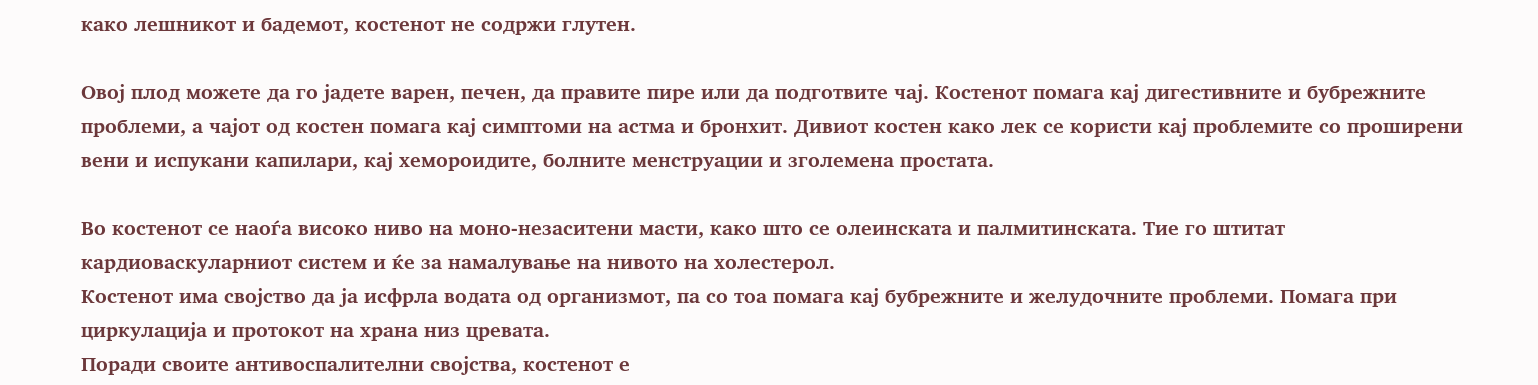како лешникот и бадемот, костенот не содржи глутен.

Овој плод можете да го јадете варен, печен, да правите пире или да подготвите чај. Костенот помага кај дигестивните и бубрежните проблеми, а чајот од костен помага кај симптоми на астма и бронхит. Дивиот костен како лек се користи кај проблемите со проширени вени и испукани капилари, кај хемороидите, болните менструации и зголемена простата.

Во костенот се наоѓа високо ниво на моно-незаситени масти, како што се олеинската и палмитинската. Тие го штитат кардиоваскуларниот систем и ќе за намалување на нивото на холестерол.
Костенот има својство да ја исфрла водата од организмот, па со тоа помага кај бубрежните и желудочните проблеми. Помага при циркулација и протокот на храна низ цревата.
Поради своите антивоспалителни својства, костенот е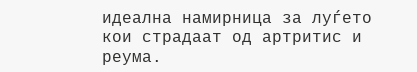идеална намирница за луѓето кои страдаат од артритис и реума.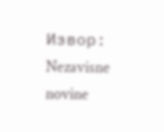Извор: Nezavisne novine